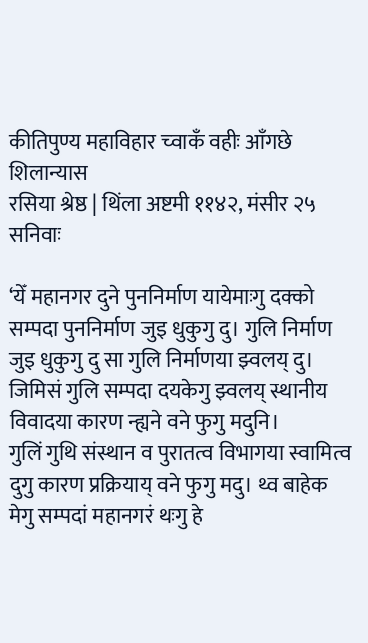कीतिपुण्य महाविहार च्वाकँ वहीः आँगछे शिलान्यास
रसिया श्रेष्ठ | थिंला अष्टमी ११४२, मंसीर २५ सनिवाः

‘येँ महानगर दुने पुननिर्माण यायेमाःगु दक्को सम्पदा पुननिर्माण जुइ धुकुगु दु। गुलि निर्माण जुइ धुकुगु दु सा गुलि निर्माणया झ्वलय् दु। जिमिसं गुलि सम्पदा दयकेगु झ्वलय् स्थानीय विवादया कारण न्ह्यने वने फुगु मदुनि।
गुलिं गुथि संस्थान व पुरातत्व विभागया स्वामित्व दुगु कारण प्रक्रियाय् वने फुगु मदु। थ्व बाहेक मेगु सम्पदां महानगरं थःगु हे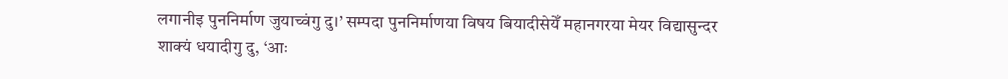लगानीइ पुननिर्माण जुयाच्वंगु दु।’ सम्पदा पुननिर्माणया विषय बियादीसेयेँ महानगरया मेयर विद्यासुन्दर शाक्यं धयादीगु दु, ‘आः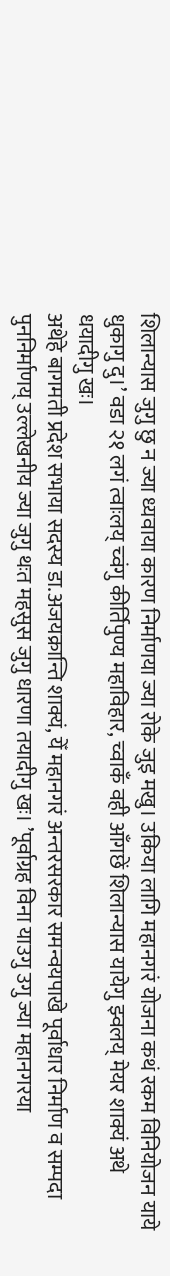शिलान्यास जुगु छु न ज्या ध्यवाया कारण निर्माणया ज्या रोके जुइ मखु। उकिया लागि महानगरं योजना कथं रकम विनियोजन याये धुकागु दु।’ वडा २१ लगं त्वाःलय् च्वंगु कीर्तिपुण्य महाविहार, च्वाकँ वही आँगछें शिलान्यास यायेगु झ्वलय् मेयर शाक्यं अथे धयादीगु खः।
अथेहे बागमती प्रदेश सभाया सदस्य डा.अजयक्रान्ति शाक्यं, येँ महानगरं अन्तरसरकार समन्वयपाखे पूर्वाधार निर्माण व सम्पदा पुननिर्माणय् उल्लेखनीय ज्या जुगु थःत महसुस जुगु धारणा तयादीगु खः। ’पूर्वाग्रह विना याउगु उगु ज्या महानगरया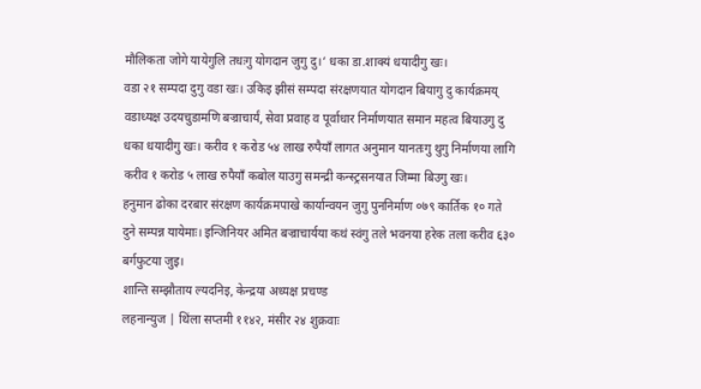मौलिकता जोगे यायेगुलि तधःगु योगदान जुगु दु।‘ धका डा.शाक्यं धयादीगु खः।
वडा २१ सम्पदा दुगु वडा खः। उकिइ झीसं सम्पदा संरक्षणयात योगदान बियागु दु कार्यक्रमय् वडाध्यक्ष उदयचुडामणि बज्राचार्यं, सेवा प्रवाह व पूर्वाधार निर्माणयात समान महत्व बियाउगु दु धका धयादीगु खः। करीव १ करोड ५४ लाख रुपैयाँ लागत अनुमान यानतःगु थुगु निर्माणया लागि करीव १ करोड ५ लाख रुपैयाँ कबोल याउगु समन्द्री कन्स्ट्रसनयात जिम्मा बिउगु खः।
हनुमान ढोका दरबार संरक्षण कार्यक्रमपाखे कार्यान्वयन जुगु पुननिर्माण ०७९ कार्तिक १० गते दुने सम्पन्न यायेमाः। इन्जिनियर अमित बज्राचार्यया कथं स्वंगु तले भवनया हरेक तला करीव ६३० बर्गफुटया जुइ।
शान्ति सम्झौताय ल्यदनिइ, केन्द्रया अध्यक्ष प्रचण्ड
लहनान्युज | थिंला सप्तमी ११४२, मंसीर २४ शुक्रवाः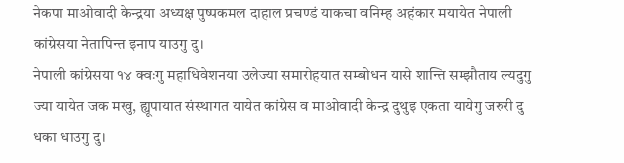नेकपा माओवादी केन्द्रया अध्यक्ष पुष्पकमल दाहाल प्रचण्डं याकचा वनिम्ह अहंकार मयायेत नेपाली कांग्रेसया नेतापिन्त इनाप याउगु दु।
नेपाली कांग्रेसया १४ क्वःगु महाधिवेशनया उलेज्या समारोहयात सम्बोधन यासे शान्ति सम्झौताय ल्यदुगु ज्या यायेत जक मखु, ह्यूपायात संस्थागत यायेत कांग्रेस व माओवादी केन्द्र दुथुइ एकता यायेगु जरुरी दु धका धाउगु दु।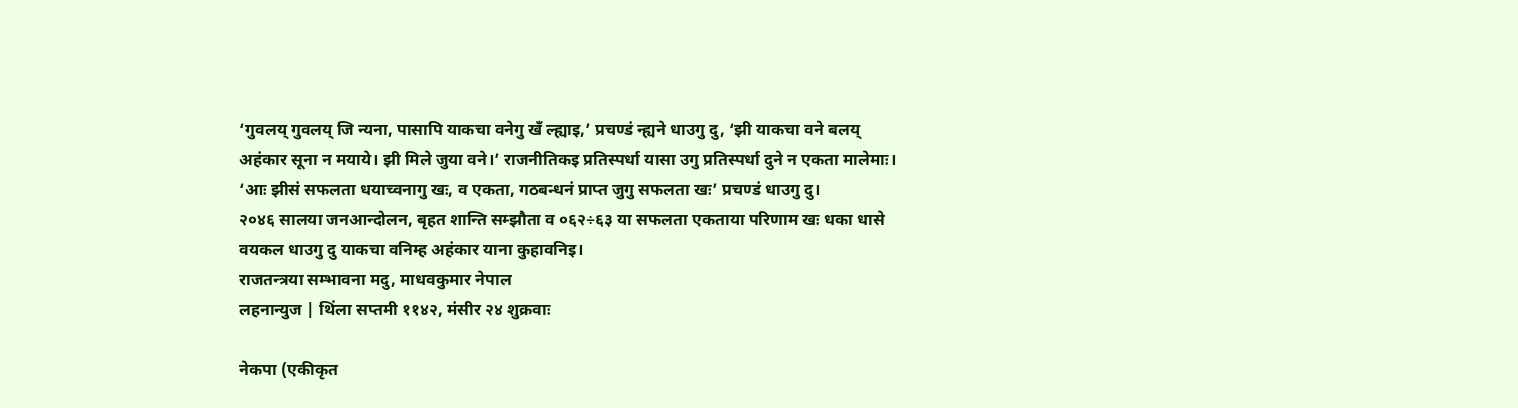‘गुवलय् गुवलय् जि न्यना, पासापि याकचा वनेगु खँ ल्ह्याइ,’ प्रचण्डं न्ह्यने धाउगु दु, ‘झी याकचा वने बलय् अहंकार सूना न मयाये। झी मिले जुया वने।’ राजनीतिकइ प्रतिस्पर्धा यासा उगु प्रतिस्पर्धा दुने न एकता मालेमाः। ‘आः झीसं सफलता धयाच्वनागु खः, व एकता, गठबन्धनं प्राप्त जुगु सफलता खः’ प्रचण्डं धाउगु दु।
२०४६ सालया जनआन्दोलन, बृहत शान्ति सम्झौता व ०६२÷६३ या सफलता एकताया परिणाम खः धका धासे वयकल धाउगु दु याकचा वनिम्ह अहंकार याना कुहावनिइ।
राजतन्त्रया सम्भावना मदु, माधवकुमार नेपाल
लहनान्युज | थिंला सप्तमी ११४२, मंसीर २४ शुक्रवाः

नेकपा (एकीकृत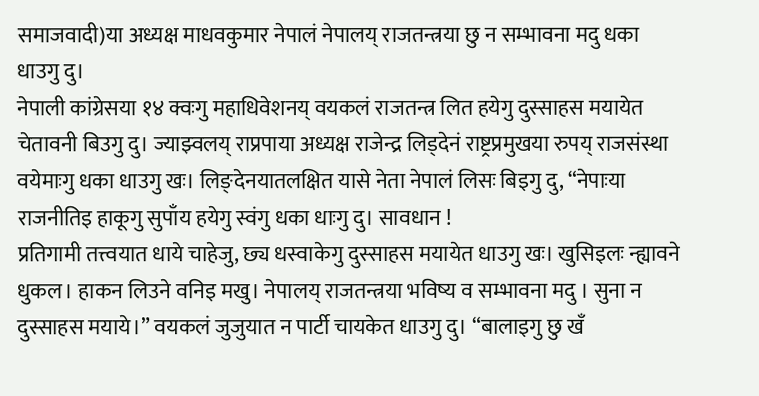समाजवादी)या अध्यक्ष माधवकुमार नेपालं नेपालय् राजतन्त्रया छु न सम्भावना मदु धका धाउगु दु।
नेपाली कांग्रेसया १४ क्वःगु महाधिवेशनय् वयकलं राजतन्त्र लित हयेगु दुस्साहस मयायेत चेतावनी बिउगु दु। ज्याझ्वलय् राप्रपाया अध्यक्ष राजेन्द्र लिड्देनं राष्ट्रप्रमुखया रुपय् राजसंस्था वयेमाःगु धका धाउगु खः। लिङ्देनयातलक्षित यासे नेता नेपालं लिसः बिइगु दु, “नेपाःया राजनीतिइ हाकूगु सुपाँय हयेगु स्वंगु धका धाःगु दु। सावधान !
प्रतिगामी तत्त्वयात धाये चाहेजु, छ्य धस्वाकेगु दुस्साहस मयायेत धाउगु खः। खुसिइलः न्ह्यावने धुकल। हाकन लिउने वनिइ मखु। नेपालय् राजतन्त्रया भविष्य व सम्भावना मदु । सुना न दुस्साहस मयाये।” वयकलं जुजुयात न पार्टी चायकेत धाउगु दु। “बालाइगु छु खँ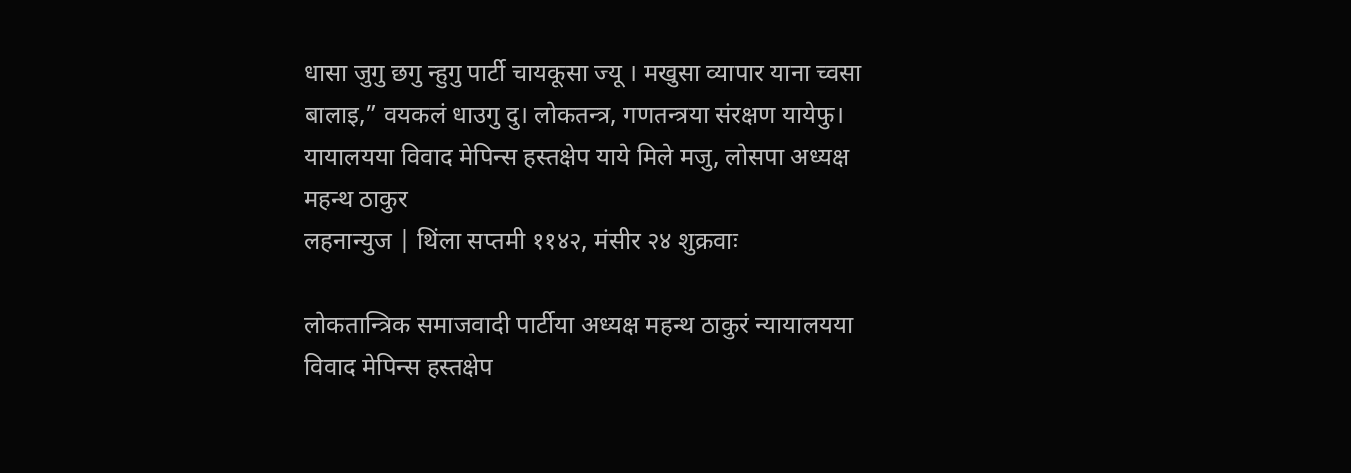धासा जुगु छगु न्हुगु पार्टी चायकूसा ज्यू । मखुसा व्यापार याना च्वसा बालाइ,” वयकलं धाउगु दु। लोकतन्त्र, गणतन्त्रया संरक्षण यायेफु।
यायालयया विवाद मेपिन्स हस्तक्षेप याये मिले मजु, लोसपा अध्यक्ष महन्थ ठाकुर
लहनान्युज | थिंला सप्तमी ११४२, मंसीर २४ शुक्रवाः

लोकतान्त्रिक समाजवादी पार्टीया अध्यक्ष महन्थ ठाकुरं न्यायालयया विवाद मेपिन्स हस्तक्षेप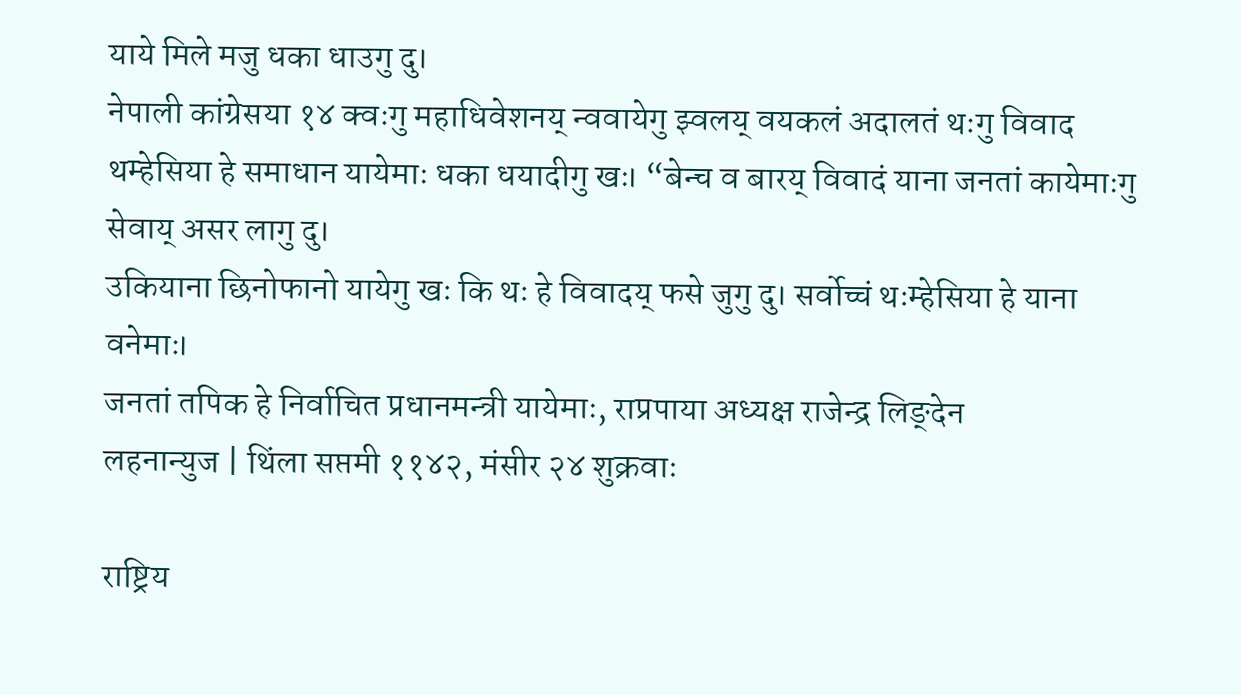याये मिले मजु धका धाउगु दु।
नेपाली कांग्रेसया १४ क्वःगु महाधिवेशनय् न्ववायेगु झ्वलय् वयकलं अदालतं थःगु विवाद थम्हेसिया हे समाधान यायेमाः धका धयादीगु खः। “बेन्च व बारय् विवादं याना जनतां कायेमाःगु सेवाय् असर लागु दु।
उकियाना छिनोफानो यायेगु खः कि थः हे विवादय् फसे जुगु दु। सर्वोच्चं थःम्हेसिया हे याना वनेमाः।
जनतां तपिक हे निर्वाचित प्रधानमन्त्री यायेमाः, राप्रपाया अध्यक्ष राजेन्द्र लिङ्देन
लहनान्युज | थिंला सप्तमी ११४२, मंसीर २४ शुक्रवाः

राष्ट्रिय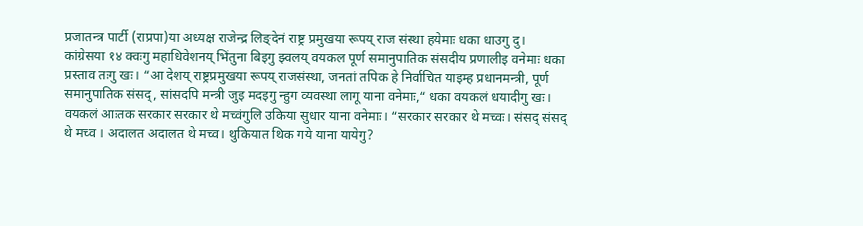प्रजातन्त्र पार्टी (राप्रपा)या अध्यक्ष राजेन्द्र लिङ्देनं राष्ट्र प्रमुखया रूपय् राज संस्था हयेमाः धका धाउगु दु।
कांग्रेसया १४ क्वःगु महाधिवेशनय् भिंतुना बिइगु झ्वलय् वयकल पूर्ण समानुपातिक संसदीय प्रणालीइ वनेमाः धका प्रस्ताव तःगु खः। “आ देशय् राष्ट्रप्रमुखया रूपय् राजसंस्था, जनतां तपिक हे निर्वाचित याइम्ह प्रधानमन्त्री, पूर्ण समानुपातिक संसद्, सांसदपि मन्त्री जुइ मदइगु न्हुग व्यवस्था लागू याना वनेमाः,“ धका वयकलं धयादीगु खः।
वयकलं आःतक सरकार सरकार थे मच्वंगुलि उकिया सुधार याना वनेमाः। “सरकार सरकार थे मच्वः। संसद् संसद् थे मच्व । अदालत अदालत थे मच्व। थुकियात थिक गये याना यायेगु?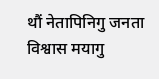थौं नेतापिनिगु जनता विश्वास मयागु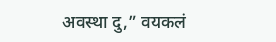अवस्था दु,” वयकलं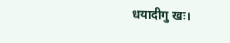धयादीगु खः।